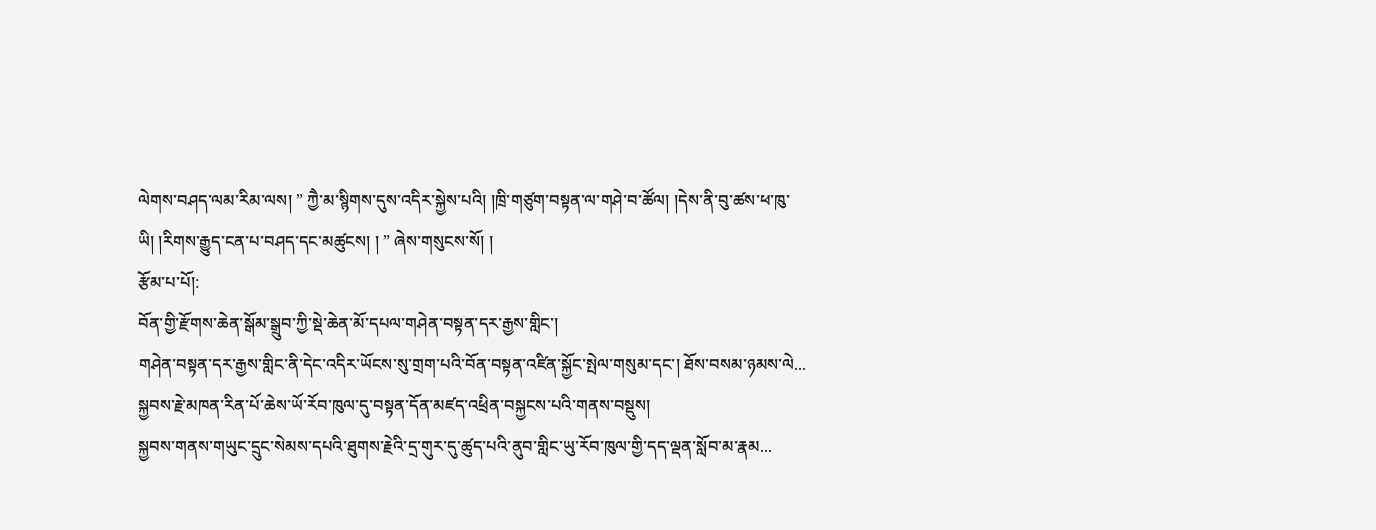ལེགས་བཤད་ལམ་རིམ་ལས། ” ཀྱཻ་མ་སྙིགས་དུས་འདིར་སྐྱེས་པའི། །ཁྲི་གཙུག་བསྟན་ལ་གཤེ་བ་ཚོལ། །དེས་ནི་བུ་ཚས་ཕ་ཁུ་ཡི། །རིགས་རྒྱུད་ངན་པ་བཤད་དང་མཚུངས། ། ” ཞེས་གསུངས་སོ། །
རྩོམ་པ་པོ།:
བོན་གྱི་རྫོགས་ཆེན་སྒོམ་སྒྲུབ་ཀྱི་སྡེ་ཆེན་མོ་དཔལ་གཤེན་བསྟན་དར་རྒྱས་གླིང་།
གཤེན་བསྟན་དར་རྒྱས་གླིང་ནི་དེང་འདིར་ཡོངས་སུ་གྲག་པའི་བོན་བསྟན་འཛིན་སྐྱོང་སྤེལ་གསུམ་དང་། ཐོས་བསམ་ཉམས་ལེ...
སྐྱབས་རྗེ་མཁན་རིན་པོ་ཆེས་ཡོ་རོབ་ཁུལ་དུ་བསྟན་དོན་མཛད་འཕྲིན་བསྐྱངས་པའི་གནས་བསྡུས།
སྐྱབས་གནས་གཡུང་དྲུང་སེམས་དཔའི་ཐུགས་རྗེའི་དྲ་གུར་དུ་ཚུད་པའི་ནུབ་གླིང་ཡུ་རོབ་ཁུལ་གྱི་དད་ལྡན་སློབ་མ་རྣམ...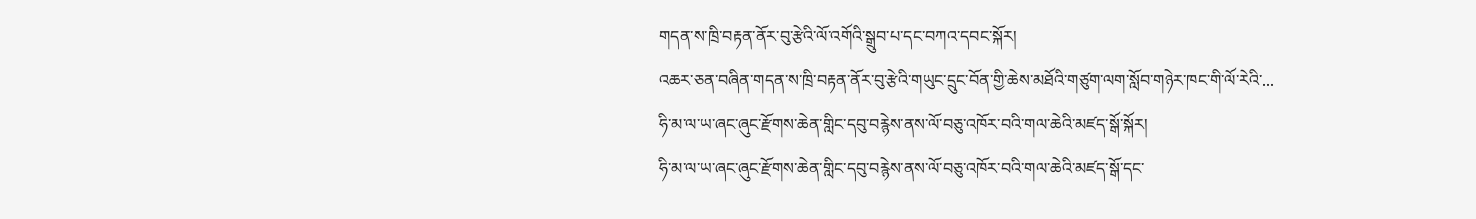གདན་ས་ཁྲི་བརྟན་ནོར་བུ་རྩེའི་ལོ་འགོའི་སྒྲུབ་པ་དང་བཀའ་དབང་སྐོར།
འཆར་ཅན་བཞིན་གདན་ས་ཁྲི་བརྟན་ནོར་བུ་རྩེའི་གཡུང་དྲུང་བོན་གྱི་ཆེས་མཐོའི་གཙུག་ལག་སློབ་གཉེར་ཁང་གི་ལོ་རེའི་...
ཧི་མ་ལ་ཡ་ཞང་ཞུང་རྫོགས་ཆེན་གླིང་དབུ་བརྙེས་ནས་ལོ་བཅུ་འཁོར་བའི་གལ་ཆེའི་མཛད་སྒོ་སྐོར།
ཧི་མ་ལ་ཡ་ཞང་ཞུང་རྫོགས་ཆེན་གླིང་དབུ་བརྙེས་ནས་ལོ་བཅུ་འཁོར་བའི་གལ་ཆེའི་མཛད་སྒོ་དང་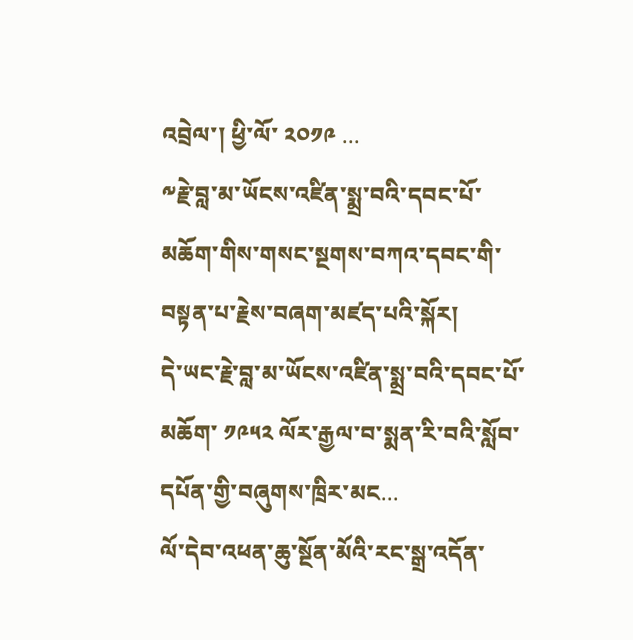འབྲེལ་། ཕྱི་ལོ་ ༢༠༡༩ ...
༸རྗེ་བླ་མ་ཡོངས་འཛིན་སྨྲ་བའི་དབང་པོ་མཆོག་གིས་གསང་སྔགས་བཀའ་དབང་གི་བསྟན་པ་རྗེས་བཞག་མཛད་པའི་སྐོར།
དེ་ཡང་རྗེ་བླ་མ་ཡོངས་འཛིན་སྨྲ་བའི་དབང་པོ་མཆོག་ ༡༩༥༢ ལོར་རྒྱལ་བ་སྨན་རི་བའི་སློབ་དཔོན་གྱི་བཞུགས་ཁྲིར་མང...
ལོ་དེབ་འཕན་ཆུ་སྔོན་མོའི་རང་སྒྲ་འདོན་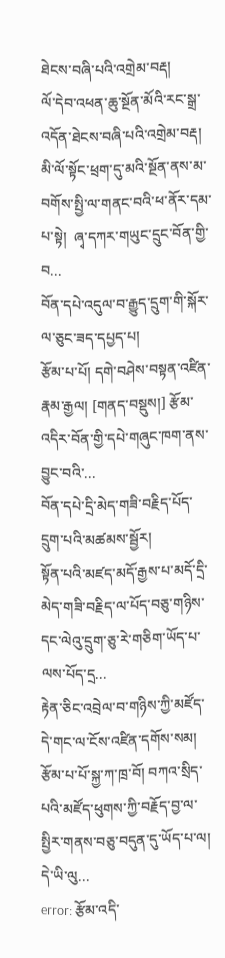ཐེངས་བཞི་པའི་འགྲེམ་བརྡ།
ལོ་དེབ་འཕན་ཆུ་སྔོན་མོའི་རང་སྒྲ་འདོན་ཐེངས་བཞི་པའི་འགྲེམ་བརྡ།
མི་ལོ་སྟོང་ཕྲག་དུ་མའི་སྔོན་ནས་མ་བགོས་སྤྱི་ལ་གནང་བའི་ཕ་ནོར་དམ་པ་སྟེ།  ཞྭ་དཀར་གཡུང་དྲུང་བོན་གྱི་བ...
བོན་དཔེ་འདུལ་བ་རྒྱུད་དྲུག་གི་སྐོར་ལ་ཅུང་ཟད་དཔྱད་པ།
རྩོམ་པ་པོ། དགེ་བཤེས་བསྟན་འཛིན་རྣམ་རྒྱལ། [གནད་བསྡུས།] རྩོམ་འདིར་བོན་གྱི་དཔེ་གཞུང་ཁག་ནས་བྱུང་བའི་...
བོན་དཔེ་དྲི་མེད་གཟི་བརྗིད་པོད་དྲུག་པའི་མཚམས་སྦྱོར།
སྟོན་པའི་མཛད་མདོ་རྒྱས་པ་མདོ་དྲི་མེད་གཟི་བརྗིད་ལ་པོད་བཅུ་གཉིས་དང་ལེའུ་དྲུག་ཅུ་རེ་གཅིག་ཡོད་པ་ལས་པོད་དྲ...
རྟེན་ཅིང་འབྲེལ་བ་གཉིས་ཀྱི་མཛོད་དེ་གང་ལ་ངོས་འཛིན་དགོས་སམ།
རྩོམ་པ་པོ་སྐྱ་ཀ་ཁྲ་བོ། བཀའ་སྲིད་པའི་མཛོད་ཕུགས་ཀྱི་བརྗོད་བྱ་ལ་སྤྱིར་གནས་བཅུ་བདུན་དུ་ཡོད་པ་ལ། དེ་ཡི་ལུ...
error: རྩོམ་འདི་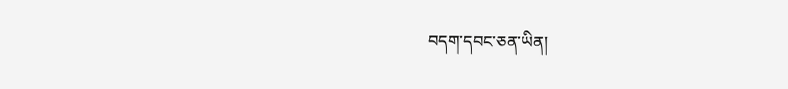བདག་དབང་ཅན་ཡིན།